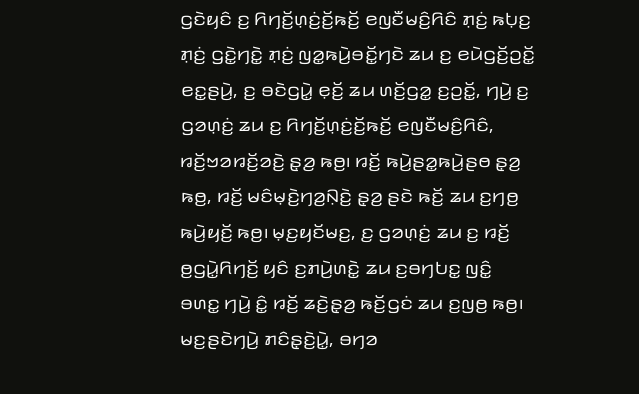ꤞꤢꤧꤟꤢꤨ ꤢ꤬ ꤖꤚꤢꤩ꤬ꤛ꤫ꤢꤦ꤬ꤢꤩ꤬ꤒꤢꤩ꤬ ꤕꤜꤢꤪꤗꤢꤨ꤬ꤖꤢꤨ ꤊ꤫ꤢꤦ꤬ ꤒꤝ꤫ꤢ꤬ ꤊ꤫ꤢꤦ꤬ ꤞꤢꤧ꤭ꤚꤢꤧ꤭ ꤊ꤫ꤢꤦ꤬ ꤜꤤ꤭ꤒꤣꤧ꤬ꤋꤢꤩ꤭ꤚꤢꤧ ꤘꤣ ꤢ꤬ ꤕꤣꤧꤞꤢꤩ꤬ꤑꤢꤩ꤭ ꤕꤢ꤭ꤔꤣꤧ꤬, ꤢ꤬ ꤋꤢꤧꤞꤣꤧ꤭ ꤕ꤫ꤢꤩ꤬ ꤘꤣ ꤛꤢꤩ꤬ꤞꤤ꤭ ꤢ꤬ꤑꤢꤩ꤭, ꤚꤣꤧ꤬ ꤢ꤬ ꤞꤤꤛ꤫ꤢꤦ꤬ ꤘꤣ ꤢ꤬ ꤖꤚꤢꤩ꤬ꤛ꤫ꤢꤦ꤬ꤢꤩ꤬ꤒꤢꤩ꤬ ꤕꤜꤢꤪꤗꤢꤨ꤬ꤖꤢꤨ, ꤙꤢꤩ꤬ꤠꤤꤙꤢꤩ꤬ꤤꤢꤧ꤬ ꤔ꤫ꤤ꤬ ꤒꤥ꤬꤯ ꤙꤢꤩ꤬ ꤒꤣꤧ꤬ꤔꤤ꤭ꤒꤣꤧ꤬ꤔꤥ ꤔ꤫ꤤ꤬ ꤒꤥ꤬, ꤙꤢꤩ꤬ ꤗꤢꤨꤗ꤫ꤢꤧ꤬ꤚꤤ꤬ꤡ꤫ꤢꤧ꤬ ꤔ꤫ꤤ꤬ ꤔꤢꤧ ꤒꤢꤩ꤬ ꤘꤣ ꤢ꤬ꤚꤥ꤬ ꤒꤣꤧ꤬ꤟꤢꤩ꤬ ꤒꤥ꤬꤯ ꤗ꤫ꤢ꤬ꤟꤢꤩꤗꤢ꤬, ꤢ꤬ ꤞꤤꤛ꤫ꤢꤦ꤬ ꤘꤣ ꤢ꤬ ꤙꤢꤩ꤬ ꤥ꤬ꤞꤣꤧ꤭ꤖꤚꤢꤩ꤬ ꤟꤢꤨ ꤢ꤬ꤊꤣꤧ꤬ꤛꤢꤧ꤭ ꤘꤣ ꤢ꤬ꤋꤚꤝꤢ꤭ ꤜꤢꤨ꤭ ꤋꤛꤢ꤭ ꤚꤣꤧ꤬ ꤢꤨ꤭ ꤙꤢꤩ꤬ ꤘꤢꤧ꤬ꤔ꤫ꤤ꤬ ꤒꤢꤩ꤬ꤞꤢꤦ ꤘꤣ ꤢ꤬ꤜꤥ꤬ ꤒꤥ꤬꤯
ꤗꤢ꤬ꤔꤢꤧꤚꤣꤧ꤬ ꤊꤢꤨꤔ꤫ꤢꤧ꤬ꤣꤧ꤭, ꤋꤚꤤ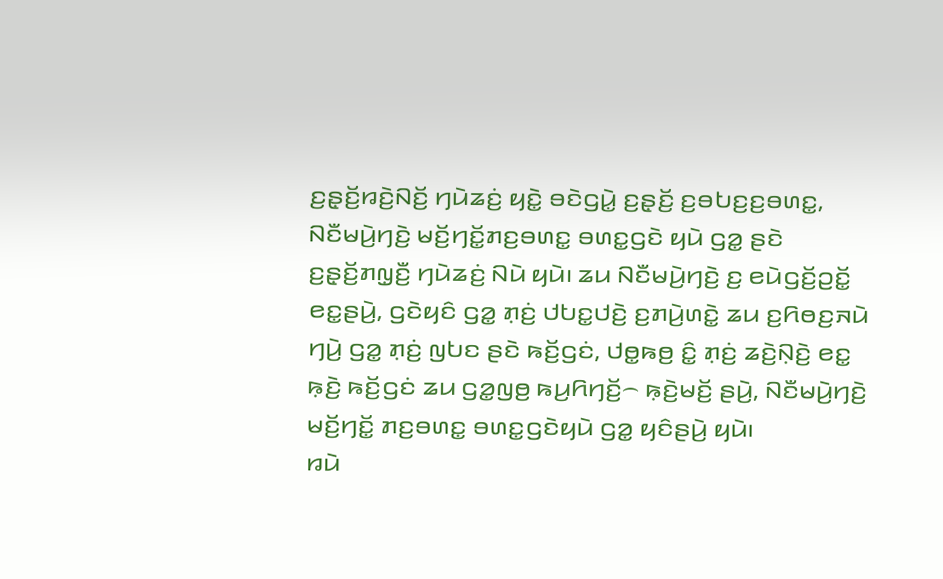ꤢ꤬ꤔ꤫ꤢꤩ꤬ꤙꤢꤧ꤬ꤡꤢꤩ꤬ ꤚꤣꤧꤘꤢꤦ꤬ ꤟꤢꤧ꤭ ꤋꤢꤧꤞꤣꤧ꤭ ꤢ꤬ꤔ꤫ꤢꤩ꤬ ꤢ꤬ꤋꤝꤢ꤬ꤢ꤬ꤋꤛꤢ꤭, ꤡꤢꤪꤗꤣꤧ꤬ꤚꤢꤧ꤬ ꤗꤢꤩ꤬ꤚꤢꤩ꤭ꤊꤢ꤬ꤋꤛꤢ꤭ ꤋꤛꤢ꤭ꤞꤢꤧ ꤟꤣꤧ ꤞꤤ꤭ ꤔꤢꤧ ꤢ꤬ꤔ꤫ꤢꤩ꤬ꤊꤜ꤫ꤢꤪ꤬ ꤚꤣꤧꤘꤢꤦ꤬ ꤡꤣꤧ ꤟꤣꤧ꤯ ꤘꤣ ꤡꤢꤪꤗꤣꤧ꤬ꤚꤢꤧ꤬ ꤢ꤬ ꤕꤣꤧꤞꤢꤩ꤬ꤑꤢꤩ꤭ ꤕꤢ꤭ꤔꤣꤧ꤬, ꤞꤢꤧꤟꤢꤨ ꤞꤤ꤭ ꤊ꤫ꤢꤦ꤬ ꤓꤝꤢ꤭ꤓꤢꤧ꤬ ꤢ꤬ꤊꤣꤧ꤬ꤛꤢꤧ꤭ ꤘꤣ ꤢ꤬ꤖꤥꤢ꤬ꤏꤣꤧ ꤚꤣꤧ꤬ ꤞꤤ꤭ ꤊ꤫ꤢꤦ꤬ ꤜꤝꤢ ꤔꤢꤧ ꤒꤢꤩ꤬ꤞꤢꤦ, ꤓꤥ꤭ꤒꤥ꤬ ꤢꤨ꤭ ꤊ꤫ꤢꤦ꤬ ꤘꤢꤧ꤬ꤡ꤫ꤢꤧ꤬ ꤕꤢ꤭ ꤒ꤫ꤢꤧ꤬ ꤒꤢꤩ꤬ꤞꤢꤦ ꤘꤣ ꤞꤤ꤭ꤜꤥ꤬ ꤒꤣ꤬ꤖꤚꤢꤩ꤬꤮ ꤒ꤫ꤢꤧ꤬ꤗꤢꤩ꤬ ꤔꤣꤧ꤬, ꤡꤢꤪꤗꤣꤧ꤬ꤚꤢꤧ꤬ ꤗꤢꤩ꤬ꤚꤢꤩ꤭ ꤊꤢ꤬ꤋꤛꤢ꤭ ꤋꤛꤢ꤭ꤞꤢꤧꤟꤣꤧ ꤞꤤ꤭ ꤟꤢꤨꤔꤣꤧ꤬ ꤟꤣꤧ꤯
ꤙꤣꤧ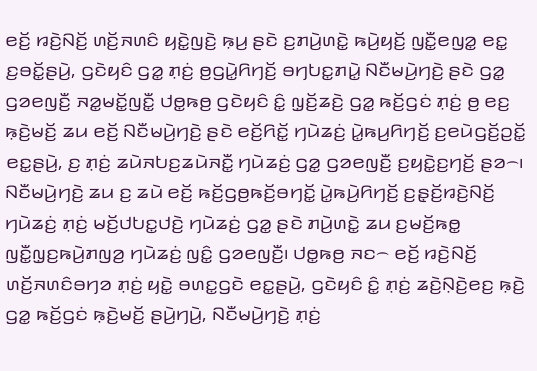ꤕꤢꤩ꤬ ꤙꤢꤧ꤬ꤡꤢꤩ꤬ ꤛꤢꤩ꤬ꤏꤛꤢꤨ ꤟꤢꤧ꤭ꤜꤢꤧ꤬ ꤒ꤫ꤣ꤬ ꤔꤢꤧ ꤢ꤬ꤊꤣꤧ꤬ꤛꤢꤧ꤭ ꤒꤣꤧ꤬ꤟꤢꤩ꤬ ꤜꤢꤪ꤭ꤕꤜꤤ꤭ ꤕꤢ꤭ ꤢ꤬ꤋꤢꤩ꤭ꤔꤣꤧ꤬, ꤞꤢꤧꤟꤢꤨ ꤞꤤ꤭ ꤊ꤫ꤢꤦ꤬ ꤥ꤬ꤞꤣꤧ꤭ꤖꤚꤢꤩ꤬ ꤋꤚꤝꤢ꤭ꤊꤣꤧ꤭ ꤡꤢꤪꤗꤣꤧ꤬ꤚꤢꤧ꤬ ꤔꤢꤧ ꤞꤤ꤭ ꤞꤤꤕꤜꤢꤪ꤬ ꤏꤤ꤭ꤗꤢꤩ꤭ꤜꤢꤪ꤭ ꤓꤥ꤭ꤒꤥ꤬ ꤞꤢꤧꤟꤢꤨ ꤢꤨ꤭ ꤜ꤫ꤢꤩ꤬ꤘꤢꤧ꤬ ꤞꤤ꤭ ꤒꤢꤩ꤬ꤞꤢꤦ ꤊ꤫ꤢꤦ꤬ ꤥ꤬ ꤕꤢ꤬ ꤒ꤫ꤢꤧ꤬ꤗꤢꤩ꤬ ꤘꤣ ꤕꤢꤩ꤬ ꤡꤢꤪꤗꤣꤧ꤬ꤚꤢꤧ꤬ ꤔꤢꤧ ꤕꤢꤩ꤬ꤖꤢꤩ꤭ ꤚꤣꤧꤘꤢꤦ꤬ ꤣꤧ꤭ꤒꤣ꤬ꤖꤚꤢꤩ꤬ ꤢ꤬ꤕꤣꤧꤞꤢꤩ꤬ꤑꤢꤩ꤭ ꤕꤢ꤭ꤔꤣꤧ꤬, ꤢ꤬ ꤊ꤫ꤢꤦ꤬ ꤘꤣꤧꤏꤝꤢ꤬ꤘꤣꤧꤏꤢꤪ꤭ ꤚꤣꤧꤘꤢꤦ꤬ ꤞꤤ꤭ ꤞꤤꤕꤜꤢꤪ꤬ ꤢ꤬ꤟꤢꤧ꤭ꤢ꤬ꤚꤢꤩ꤬ ꤔꤤ꤮꤯
ꤡꤢꤪꤗꤣꤧ꤬ꤚꤢꤧ꤬ ꤘꤣ ꤢ꤬ ꤘꤣꤧ ꤕꤢꤩ꤬ ꤒꤢꤩ꤬ꤞꤥ꤬ꤒꤢꤩ꤬ꤋꤚꤢꤩ꤭ ꤣꤧ꤭ꤒꤣꤧ꤬ꤖꤚꤢꤩ꤬ ꤢ꤬ꤔ꤫ꤢꤩ꤬ꤙꤢꤧ꤬ꤡꤢꤩ꤬ ꤚꤣꤧꤘꤢꤦ꤬ ꤊ꤫ꤢꤦ꤬ ꤗꤢꤩ꤬ꤓꤝꤢ꤭ꤓꤢꤧ꤬ ꤚꤣꤧꤘꤢꤦ꤬ ꤞꤤ꤭ ꤔꤢꤧ ꤊꤣꤧ꤬ꤛꤢꤧ꤭ ꤘꤣ ꤢ꤬ꤗꤢꤩ꤬ꤒꤥ꤭ ꤜꤢꤪ꤭ꤜ꤫ꤢ꤬ꤒꤣꤧ꤬ꤊꤜꤤ꤬ ꤚꤣꤧꤘꤢꤦ꤬ ꤜꤢꤨ꤭ ꤞꤤꤕꤜꤢꤪ꤬꤯ ꤓꤥ꤭ꤒꤥ꤬ ꤏꤢ꤮ ꤕꤢꤩ꤬ ꤙꤢꤧ꤬ꤡꤢꤩ꤬ ꤛꤢꤩ꤬ꤏꤛꤢꤨꤋꤚꤤ ꤊ꤫ꤢꤦ꤬ ꤟꤢꤧ꤭ ꤋꤛꤢ꤭ꤞꤢꤧ ꤕꤢ꤭ꤔꤣꤧ꤬, ꤞꤢꤧꤟꤢꤨ ꤢꤨ꤭ ꤊ꤫ꤢꤦ꤬ ꤘꤢꤧ꤬ꤡ꤫ꤢꤧ꤬ꤕꤢ꤬ ꤒ꤫ꤢꤧ꤬ ꤞꤤ꤭ ꤒꤢꤩ꤬ꤞꤢꤦ ꤒ꤫ꤢꤧ꤬ꤗꤢꤩ꤬ ꤔꤣꤧ꤬ꤚꤣꤧ꤬, ꤡꤢꤪꤗꤣꤧ꤬ꤚꤢꤧ꤬ ꤊ꤫ꤢꤦ꤬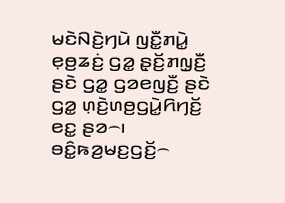ꤗꤢꤧꤡꤢꤧ꤬ꤚꤣꤧ ꤜꤢꤪ꤭ꤊꤣꤧ꤭ ꤕ꤫ꤥ꤬ꤘꤢꤦ꤬ ꤞꤤ꤭ ꤔ꤫ꤢꤩ꤬ꤊꤜ꤫ꤢꤪ꤬ ꤔꤢꤧ ꤞꤤ꤭ ꤞꤤꤕꤜꤢꤪ꤬ ꤔꤢꤧ ꤞꤤ꤭ ꤛ꤫ꤢꤧ꤬ꤛꤥ꤬ꤞꤣꤧ꤭ꤖꤚꤢꤩ꤬ ꤕꤢ꤭ ꤔꤤ꤮꤯
ꤋꤢꤨ꤭ꤒꤤ꤬ꤗꤢ꤬ꤞꤢꤩ꤬꤮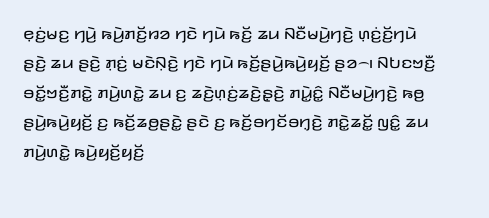ꤕ꤫ꤢꤦ꤬ꤗꤢ꤬ ꤚꤣꤧ꤬ ꤒꤣꤧ꤬ꤊꤢꤩ꤬ꤙꤤ ꤚꤢꤧ ꤚꤣꤧ ꤒꤢꤩ꤬ ꤘꤣ ꤡꤢꤪꤗꤣꤧ꤬ꤚꤢꤧ꤬ ꤛ꤫ꤢꤦ꤬ꤢꤩ꤬ꤚꤣꤧ ꤔꤢꤧ꤬ ꤘꤣ ꤔꤢꤧ꤬ ꤊ꤫ꤢꤦ꤬ ꤗꤢꤧꤡ꤫ꤢꤧ꤬ ꤚꤢꤧ ꤚꤣꤧ ꤒꤢꤩ꤬ꤔꤣꤧ꤬ꤒꤣꤧ꤬ꤟꤢꤩ꤬ ꤔꤤ꤮꤯ ꤡꤝꤢꤠꤢꤪ꤬ ꤋꤢꤩ꤭ꤠꤢꤪ꤬ꤊꤢꤧ꤭ ꤊꤣꤧ꤬ꤛꤢꤧ꤭ ꤘꤣ ꤢ꤬ ꤘꤢꤧ꤬ꤛ꤫ꤢꤦ꤬ꤘꤢꤧ꤬ꤔ꤫ꤢꤧ꤬ ꤊꤣꤧ꤭ꤢꤨ꤭ ꤡꤢꤪꤗꤣꤧ꤬ꤚꤢꤧ꤬ ꤒꤥ꤬ ꤔꤣꤧ꤬ꤒꤣꤧ꤬ꤟꤢꤩ꤬ ꤢ꤬ ꤒꤢꤩ꤬ꤘꤥ꤬ꤔꤢꤧ꤭ ꤔꤢꤧ ꤢ꤬ ꤒꤢꤩ꤬ꤋꤚꤢꤩꤋꤚ꤫ꤢꤧ꤬ ꤊꤢꤧ꤭ꤘꤢꤩ꤭ ꤜꤢꤨ꤭ ꤘꤣ ꤊꤣꤧ꤬ꤛꤢꤧ꤭ ꤒꤣꤧ꤬ꤟꤢꤩ꤬ꤟꤢꤩ꤬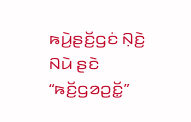ꤒꤣꤧ꤬ꤔꤢꤩ꤬ꤞꤢꤦ ꤡ꤫ꤢꤧ꤬ ꤡꤣꤧ ꤔꤢꤧ “ꤒꤢꤩ꤬ꤞꤤꤑꤢꤩ꤭”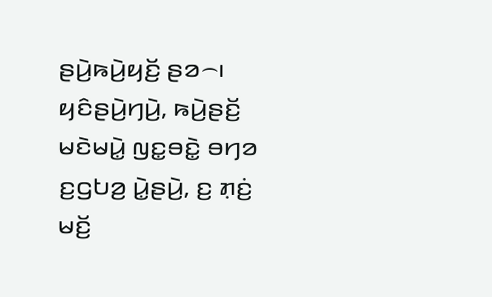ꤔꤣꤧ꤬ꤒꤣꤧ꤬ꤟꤢꤩ꤬ ꤔꤤ꤮꤯
ꤟꤢꤨꤔꤣꤧ꤬ꤚꤣꤧ꤬, ꤒꤣꤧ꤬ꤔꤢꤩ꤬ ꤗꤢꤧꤗꤣꤧ꤭ ꤜꤢ꤭ꤋꤢꤧ꤭ ꤋꤚꤤ ꤢ꤬ꤞꤝꤤ꤬ ꤣꤧ꤭ꤔꤣꤧ꤬, ꤢ꤬ ꤊ꤫ꤢꤦ꤬ ꤗꤢꤩ꤬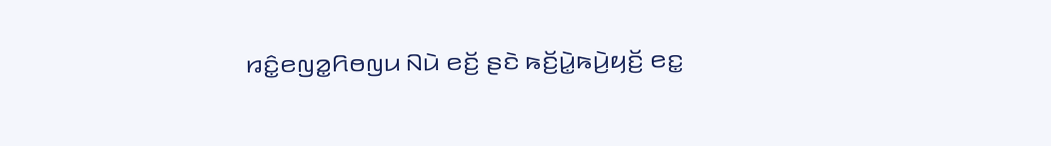ꤙꤢꤨ꤭ꤕꤜꤤ꤭ꤖꤥꤜꤣ ꤡꤣꤧ ꤕꤢꤩ꤬ ꤔꤢꤧ ꤒꤢꤩ꤬ꤣꤧ꤭ꤒꤣꤧ꤬ꤟꤢꤩ꤬ ꤕꤢ꤭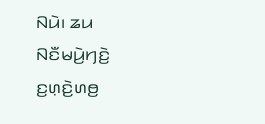ꤡꤣꤧ꤯ ꤘꤣ ꤡꤢꤪꤗꤣꤧ꤬ꤚꤢꤧ꤬ ꤢ꤬ꤛ꤫ꤢꤧ꤬ꤛꤥ꤬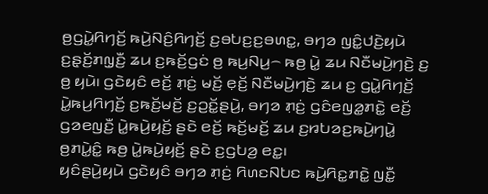ꤥ꤬ꤞꤣꤧ꤭ꤖꤚꤢꤩ꤬ ꤒꤣꤧ꤬ꤡꤢꤨ꤬ꤖꤚꤢꤩ꤬ ꤢ꤬ꤋꤝꤢ꤬ꤢ꤬ꤋꤛꤢ꤭, ꤋꤚꤤ ꤜꤢꤨ꤭ꤓꤢꤧ꤬ꤟꤣꤧ ꤢ꤬ꤔ꤫ꤢꤩ꤬ꤊꤜ꤫ꤢꤪ꤬ ꤘꤣ ꤢ꤬ꤒꤢꤩ꤬ꤞꤢꤦ ꤥ꤬ ꤒꤣ꤬ꤡꤣ꤬꤮ ꤒꤥ꤬ ꤣꤧ꤭ ꤘꤣ ꤡꤢꤪꤗꤣꤧ꤬ꤚꤢꤧ꤬ ꤢ꤬ ꤥ꤬ ꤟꤣꤧ꤯ ꤞꤢꤧꤟꤢꤨ ꤕꤢꤩ꤬ ꤊ꤫ꤢꤦ꤬ ꤗꤢꤩ꤬ ꤕ꤫ꤢꤩ꤬ ꤡꤢꤪꤗꤣꤧ꤬ꤚꤢꤧ꤬ ꤘꤣ ꤢ꤬ ꤞꤣꤧ꤭ꤖꤚꤢꤩ꤬ ꤣꤧ꤭ꤒꤣ꤬ꤖꤚꤢꤩ꤬ ꤢ꤬ꤒꤢꤩ꤬ꤗꤢꤩ꤬ ꤢ꤬ꤑꤢꤩ꤭ꤔꤣꤧ꤬, ꤋꤚꤤ ꤊ꤫ꤢꤦ꤬ ꤞꤢꤨꤕꤜꤤ꤭ꤊꤢꤧ꤭ ꤕꤢꤩ꤬ ꤞꤤꤕꤜꤢꤪ꤬ ꤣꤧ꤭ꤒꤣꤧ꤬ꤟꤢꤩ꤬ ꤔꤢꤧ ꤕꤢꤩ꤬ ꤒꤢꤩ꤬ꤗꤢꤩ꤬ ꤘꤣ ꤢ꤬ꤙꤝꤤꤢ꤬ꤒꤣꤧ꤬ꤚꤣꤧ꤭ ꤥ꤬ꤊꤣꤧ꤭ꤢꤨ꤭ ꤒꤥ꤬ ꤣꤧ꤭ꤒꤣꤧ꤬ꤟꤢꤩ꤬ ꤔꤢꤧ ꤢ꤬ꤞꤝꤤ꤬ ꤕꤢ꤭꤯
ꤟꤢꤨꤔꤣꤧ꤬ꤟꤣꤧ ꤞꤢꤧꤟꤢꤨ ꤋꤚꤤ ꤊ꤫ꤢꤦ꤬ ꤖꤛꤢꤡꤝꤢ ꤒꤣꤧ꤬ꤖꤢ꤭ꤊꤢꤧ꤭ ꤜꤢꤪ꤭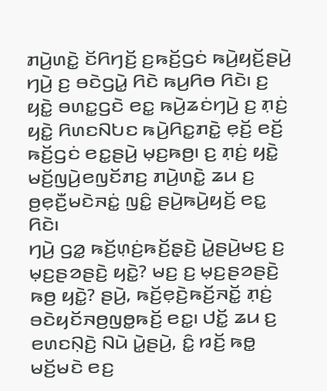ꤊꤣꤧ꤬ꤛꤢꤧ꤭ ꤢꤩꤖꤚꤢꤩ꤬ ꤢ꤬ꤒꤢꤩ꤬ꤞꤢꤦ ꤒꤣꤧ꤬ꤟꤢꤩ꤬ꤔꤣꤧ꤬ ꤚꤣꤧ꤬ ꤢ꤬ ꤋꤢꤧꤞꤣꤧ꤭ ꤖꤢꤧ ꤒꤣ꤬ꤖꤥ ꤖꤢꤧ꤯ ꤢ꤬ ꤟꤢꤧ꤭ ꤋꤛꤢ꤭ꤞꤢꤧ ꤕꤢ꤭ ꤒꤣꤧ꤬ꤘꤢꤦꤚꤣꤧ꤬ ꤢ꤬ ꤊ꤫ꤢꤦ꤬ ꤟꤢꤧ꤭ ꤖꤛꤢꤡꤝꤢ ꤒꤣꤧ꤬ꤖꤢ꤭ꤊꤢꤧ꤭ ꤕ꤫ꤢꤩ꤬ ꤕꤢꤩ꤬ ꤒꤢꤩ꤬ꤞꤢꤦ ꤕꤢ꤭ꤔꤣꤧ꤬ ꤗ꤫ꤢ꤬ꤒꤥ꤬꤯ ꤢ꤬ ꤊ꤫ꤢꤦ꤬ ꤟꤢꤧ꤭ ꤗꤢꤩ꤬ꤜꤣꤧ꤬ꤕꤜꤢꤩꤊꤢ꤬ ꤊꤣꤧ꤬ꤛꤢꤧ꤭ ꤘꤣ ꤢ꤬ ꤥ꤬ꤕ꤫ꤢꤪ꤬ꤗꤢꤧꤏꤢꤦ꤭ ꤜꤢꤨ꤭ ꤔꤣꤧ꤬ꤒꤣꤧ꤬ꤟꤢꤩ꤬ ꤕꤢ꤭ ꤖꤢꤧ꤯
ꤚꤣꤧ꤬ ꤞꤤ꤭ ꤒꤢꤩ꤬ꤛ꤫ꤢꤦ꤬ꤒꤢꤩ꤬ꤔ꤫ꤢꤧ꤬ ꤣꤧ꤭ꤔꤣꤧ꤬ꤗꤢ꤬ ꤢ꤬ ꤗ꤫ꤢ꤬ꤔꤤꤔꤢꤧ꤬ ꤟꤢꤧ꤭? ꤗꤢ꤬ ꤢ꤬ ꤗ꤫ꤢ꤬ꤔꤤꤔꤢꤧ꤬ ꤒꤥ꤬ ꤟꤢꤧ꤭? ꤔꤣꤧ꤬, ꤒꤢꤩ꤬ꤕ꤫ꤢꤧ꤬ꤒꤢꤩ꤬ꤏꤢꤩ꤭ ꤊ꤫ꤢꤦ꤬ ꤋꤢꤧꤟꤢꤩꤏꤥ꤬ꤜꤥ꤭ꤒꤢꤩ꤬ ꤕꤢ꤭꤯ ꤓꤢꤩ꤭ ꤘꤣ ꤢ꤬ ꤕꤛꤢꤡ꤫ꤢꤧ꤬ ꤡꤣꤧ ꤣꤧ꤭ꤔꤣꤧ꤬, ꤢꤨ꤭ ꤙꤢꤩ꤬ ꤒꤥ꤭ ꤗꤢꤩ꤬ꤗꤢꤧ ꤕꤢ꤬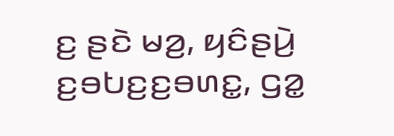ꤢ꤬ ꤔꤢꤧ ꤗꤤ꤬, ꤟꤢꤨꤔꤣꤧ꤬ ꤢ꤬ꤋꤝꤢ꤬ꤢ꤬ꤋꤛꤢ꤭, ꤞꤤ꤭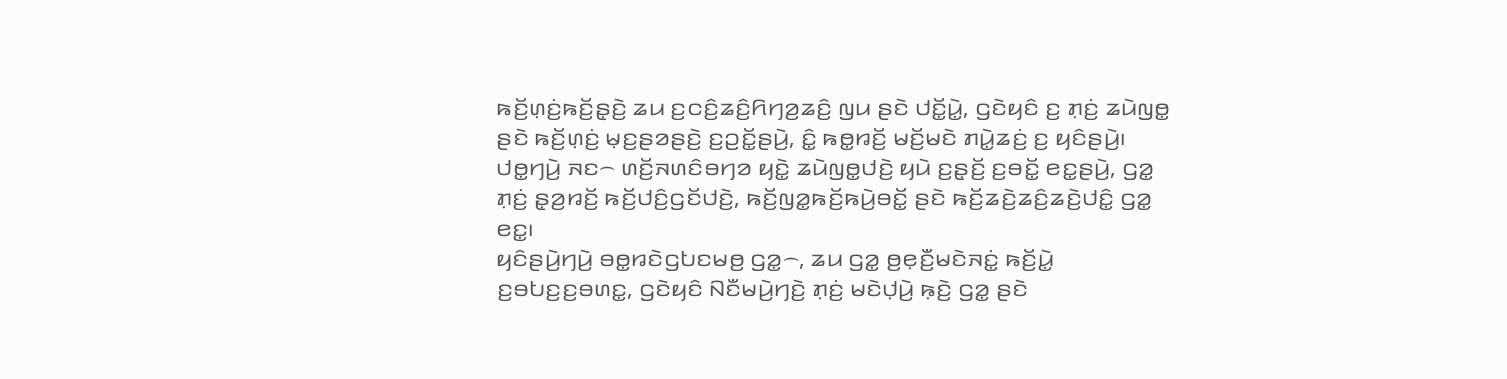ꤒꤢꤩ꤬ꤛ꤫ꤢꤦ꤬ꤒꤢꤩ꤬ꤔ꤫ꤢꤧ꤬ ꤘꤣ ꤢ꤬ꤍꤢꤨ꤬ꤘꤢꤨ꤬ꤖꤚꤤ꤬ꤘꤢꤨ꤬ ꤜꤣ ꤔꤢꤧ ꤓꤢꤩ꤭ꤣꤧ꤭, ꤞꤢꤧꤟꤢꤨ ꤢ꤬ ꤊ꤫ꤢꤦ꤬ ꤘꤣꤧꤜꤥ꤭ ꤔꤢꤧ ꤒꤢꤩ꤬ꤛ꤫ꤢꤦ꤬ ꤗ꤫ꤢ꤬ꤔꤤꤔꤢꤧ꤬ ꤢ꤬ꤑꤢꤩ꤭ꤔꤣꤧ꤬, ꤢꤨ꤭ ꤒꤥ꤭ꤙꤢꤩ꤬ ꤗꤢꤩ꤬ꤗꤢꤧ ꤊꤣꤧ꤭ꤘꤢꤦ꤬ ꤢ꤬ ꤟꤢꤨꤔꤣꤧ꤬꤯ ꤓꤥ꤭ꤚꤣꤧ꤬ ꤏꤢ꤮ ꤛꤢꤩ꤬ꤏꤛꤢꤨꤋꤚꤤ ꤟꤢꤧ꤭ ꤘꤣꤧꤜꤥ꤭ꤓꤢꤧ꤬ ꤟꤣꤧ ꤢ꤬ꤔ꤫ꤢꤩ꤬ ꤢ꤬ꤋꤢꤩ꤭ ꤕꤢ꤭ꤔꤣꤧ꤬, ꤞꤤ꤭ ꤊ꤫ꤢꤦ꤬ ꤔ꤫ꤤ꤬ꤙꤢꤩ꤬ ꤒꤢꤩ꤬ꤓꤢꤨ꤬ꤞꤢꤩꤓꤢꤧ꤬, ꤒꤢꤩ꤬ꤜꤤ꤭ꤒꤢꤩ꤬ꤒꤣꤧ꤬ꤋꤢꤩ꤭ ꤔꤢꤧ ꤒꤢꤩ꤬ꤘꤢꤧ꤬ꤘꤢꤨ꤬ꤘꤢꤧ꤬ꤓꤢꤨ꤭ ꤞꤤ꤭ ꤕꤢ꤭꤯
ꤟꤢꤨꤔꤣꤧ꤬ꤚꤣꤧ꤬ ꤋꤥ꤭ꤙꤢꤧꤞꤝꤢꤗꤥ꤬ ꤞꤤ꤭꤮, ꤘꤣ ꤞꤤ꤭ ꤥ꤬ꤕ꤫ꤢꤪ꤬ꤗꤢꤧꤏꤢꤦ꤭ ꤒꤢꤩ꤬ꤣꤧ꤭ ꤢ꤬ꤋꤝꤢ꤬ꤢ꤬ꤋꤛꤢ꤭, ꤞꤢꤧꤟꤢꤨ ꤡꤢꤪꤗꤣꤧ꤬ꤚꤢꤧ꤬ ꤊ꤫ꤢꤦ꤬ ꤗꤢꤧꤓ꤫ꤣꤧ꤬ ꤒ꤫ꤢꤧ꤬ ꤞꤤ꤭ ꤔꤢꤧ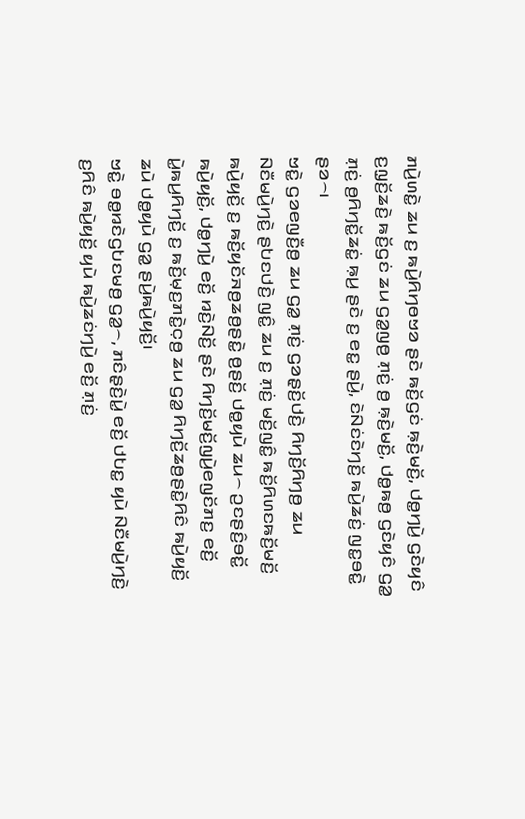ꤊꤣꤧ꤬ꤛꤢꤧ꤭ ꤘꤣ ꤢ꤬ ꤒꤣꤧ꤬ꤖꤚꤥꤠꤤ ꤔꤢꤧ ꤒꤢꤩ꤬ꤞꤢꤦ ꤒ꤫ꤢꤧ꤬ꤗꤢꤩ꤬, ꤓꤥ꤭ꤚꤣꤧ꤬ ꤞꤢꤧꤟꤢꤨ ꤢ꤬ꤜ꤫ꤢꤩ꤬ꤘꤢꤧ꤬ ꤒꤢꤩ꤬ꤞꤢꤦ ꤘꤣ ꤞꤤ꤭ꤜꤥ꤬ ꤊ꤫ꤢꤦ꤬ ꤥ꤬ ꤒ꤫ꤢꤧ꤬ꤗꤢꤩ꤬, ꤓꤥ꤭ꤒꤥ꤬ ꤞꤢꤧꤟꤢꤨ ꤞꤤ꤭ ꤊ꤫ꤢꤦ꤬ ꤥ꤬ꤖꤚꤢꤩ꤭ꤘꤢꤦ꤭ ꤒ꤫ꤣ꤬ ꤔꤢꤧ ꤢ꤬ ꤕꤢ꤭ ꤔꤣꤧ꤬, ꤢꤧꤡꤢꤦꤢꤧꤚꤢꤩ꤬ ꤒꤣꤧ꤬ꤘꤢꤦ꤬ ꤜꤢ꤭ꤋꤢꤧ꤭ ꤔꤤ꤮꤯
ꤠꤢꤧ꤭ ꤞꤤꤕꤜꤢꤪ꤬ꤥ꤬ ꤘꤣ ꤞꤤ꤭ ꤊ꤫ꤢꤦ꤬ ꤞꤤꤔ꤫ꤢꤩ꤬ꤓꤢꤧ꤬ ꤖꤚꤢꤩ꤬ꤖꤚꤥ꤬ ꤘꤣ ꤡꤢꤪꤗꤣꤧ꤬ꤚꤢꤧ꤬ ꤔꤝꤢꤓꤢꤧ꤬ ꤜꤢꤨ꤭ ꤘꤣ ꤢ꤬ ꤊ꤫ꤢꤦ꤬ ꤗꤢꤩ꤬ꤜꤢꤨ꤭ ꤒꤢꤩ꤬ꤖꤛꤢꤒꤢꤩ꤬ꤗꤢꤩ꤬ ꤒꤣꤧ꤬ꤟꤢꤩ꤬ ꤢ꤬ ꤒꤢꤩ꤬ꤟꤢꤩꤏꤥ꤬ꤘꤥ꤬ꤔꤢꤧ꤭ ꤥ꤬ꤔꤢꤩ꤬ ꤓꤥ꤭ꤟꤣꤧ ꤘꤣ꤮ ꤑꤢꤔꤢꤨ꤬ꤋꤢꤩ꤭ ꤒꤣꤧ꤬ꤟꤢꤩ꤬, ꤓꤥ꤭ꤚꤣꤧ꤬ ꤕꤢꤩ꤬ ꤙꤢꤧ꤬ꤡꤢꤩ꤬ ꤔꤢꤧ ꤖꤚꤢꤩ꤬ꤗꤢꤩ꤬ꤜꤣꤧ꤬ꤕꤜꤢꤩꤊꤢ꤬ ꤕꤢꤩ꤬ ꤣꤧ꤭ꤒꤣ꤬ꤖꤚꤢꤩ꤬ ꤢ꤬ ꤒꤢꤩ꤬ꤗ꤫ꤢ꤬ꤊꤢꤧ꤭ꤍ꤫ꤥ꤬ ꤘꤣ ꤞꤤ꤭ ꤖꤚꤢꤩ꤬ꤘꤥ꤬ꤔꤢꤧ꤭ꤖꤢꤨ ꤒꤣꤧ꤬ꤟꤢꤩ꤬ ꤘꤣꤧ ꤓꤥ꤭ꤟꤣꤧ ꤞꤤ꤭ ꤔꤣꤧ꤬ꤒꤣꤧ꤬ꤟꤢꤩ꤬꤯
ꤠꤢꤧ꤭ ꤋꤥ꤭ꤙꤢꤧꤞꤝꤢꤗꤥ꤬ ꤞꤤ꤭꤮, ꤊꤢꤨꤔ꤫ꤢꤧ꤬ꤣꤧ꤭ ꤕꤢꤩ꤬ ꤓꤝꤢ꤭ ꤟꤣꤧ ꤡꤢꤪꤗꤣꤧ꤬ꤚꤢꤧ꤬ ꤢ꤬ꤖꤢꤨ ꤒꤣꤧ꤬ꤟꤢꤩ꤬ ꤟꤣꤧ ꤒꤣꤧ꤬ꤘꤢꤦꤚꤣꤧ꤬ ꤕꤢꤩ꤬ ꤊ꤫ꤢꤦ꤬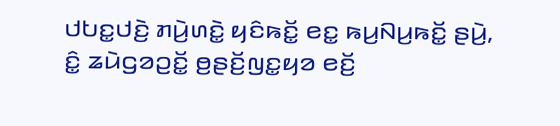ꤓꤝꤢ꤭ꤓꤢꤧ꤬ ꤊꤣꤧ꤬ꤛꤢꤧ꤭ ꤟꤢꤨꤒꤢꤩ꤭ ꤕꤢ꤭ ꤒꤣ꤬ꤡꤣ꤬ꤒꤢꤩ꤭ ꤔꤣꤧ꤬, ꤢꤨ꤭ ꤘꤣꤧꤞꤤꤑꤢꤩ꤭ ꤥ꤬ꤔꤢꤩ꤬ꤜꤢ꤭ꤟꤤ ꤕꤢꤩ꤬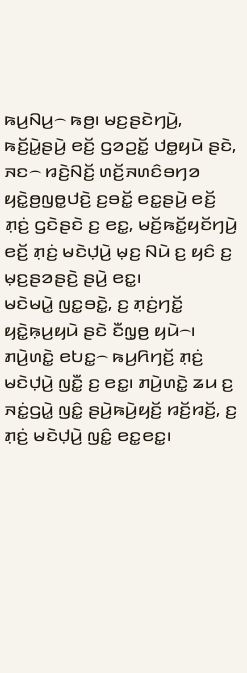ꤒꤣ꤬ꤡꤣ꤬꤮ ꤒꤥ꤬꤯ ꤗꤢ꤬ꤔꤢꤧꤚꤣꤧ꤬, ꤒꤢꤩ꤬ꤣꤧ꤭ꤔꤣꤧ꤬ ꤕꤢꤩ꤬ ꤞꤤꤑꤢꤩ꤭ ꤓꤥ꤭ꤟꤣꤧ ꤔꤢꤧ, ꤏꤢ꤮ ꤙꤢꤧ꤬ꤡꤢꤩ꤬ ꤛꤢꤩ꤬ꤏꤛꤢꤨꤋꤚꤤ ꤟꤢꤧ꤭ꤥ꤬ꤜꤥ꤭ꤓꤢꤧ꤬ ꤢ꤬ꤋꤢꤩ꤭ ꤕꤢ꤭ꤔꤣꤧ꤬ ꤕꤢꤩ꤬ ꤊ꤫ꤢꤦ꤬ ꤞꤢꤧꤔꤢꤧ ꤢ꤬ ꤕꤢ꤭, ꤗꤢꤩ꤬ꤒꤢꤩ꤭ꤟꤢꤩꤚꤣꤧ꤬ ꤕꤢꤩ꤬ ꤊ꤫ꤢꤦ꤬ ꤗꤢꤧꤓ꤫ꤣꤧ꤬ ꤗ꤫ꤢ꤬ ꤡꤣꤧ ꤢ꤬ ꤟꤢꤨ ꤢ꤬ ꤗ꤫ꤢ꤬ꤔꤤꤔꤢꤧ꤬ ꤔꤣꤧ꤬ ꤕꤢ꤭꤯
ꤗꤢꤧꤗꤣꤧ꤭ ꤜꤢ꤭ꤋꤢꤧ꤭, ꤢ꤬ ꤊ꤫ꤢꤦ꤬ꤚꤢꤩ꤭ ꤟꤢꤧ꤭ꤒ꤫ꤣ꤬ꤟꤣꤧ ꤔꤢꤧ ꤢꤪꤜ꤫ꤥ꤬ ꤟꤣꤧ꤮꤯ ꤊꤣꤧ꤬ꤛꤢꤧ꤭ ꤕꤝꤢ꤭꤮ ꤒꤣ꤬ꤖꤚꤢꤩ꤬ ꤊ꤫ꤢꤦ꤬ ꤗꤢꤧꤓ꤫ꤣꤧ꤬ ꤜꤢꤪ꤭ ꤢ꤬ ꤕꤢ꤭꤯ ꤊꤣꤧ꤬ꤛꤢꤧ꤭ ꤘꤣ ꤢ꤬ ꤏꤢꤦ꤭ꤞꤣꤧ꤭ ꤜꤢꤨ꤭ ꤔꤣꤧ꤬ꤒꤣꤧ꤬ꤟꤢꤩ꤬ ꤙꤢꤩ꤬ꤙꤢꤩ꤬, ꤢ꤬ ꤊ꤫ꤢꤦ꤬ ꤗꤢꤧꤓ꤫ꤣꤧ꤬ ꤜꤢꤨ꤭ ꤕꤢ꤭ꤕꤢ꤭꤯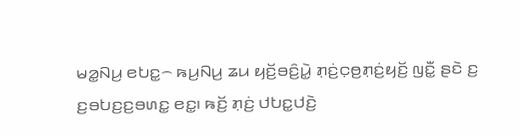ꤗꤤ꤭ꤡꤣ꤬ ꤕꤝꤢ꤭꤮ ꤒꤣ꤬ꤡꤣ꤬ ꤘꤣ ꤟꤢꤩ꤬ꤋꤢꤨ꤬ꤣꤧ꤭ ꤊ꤫ꤢꤦ꤬ꤍ꤫ꤥ꤬ꤊ꤫ꤢꤦ꤬ꤟꤢꤩ꤬ ꤜꤢꤪ꤭ ꤔꤢꤧ ꤢ꤬ ꤢ꤬ꤋꤝꤢ꤬ꤢ꤬ꤋꤛꤢ꤭ ꤕꤢ꤭꤯ ꤒꤢꤩ꤬ ꤊ꤫ꤢꤦ꤬ ꤓꤝꤢ꤭ꤓꤢꤧ꤬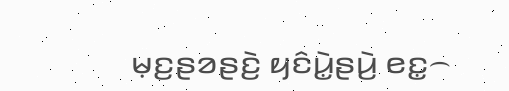ꤗ꤫ꤢ꤬ꤔꤤꤔꤢꤧ꤬ ꤟꤢꤨꤣꤧ꤭ꤔꤣꤧ꤬ ꤕꤢ꤭꤮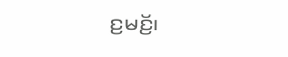ꤢ꤬ꤗꤢꤩ꤬꤯